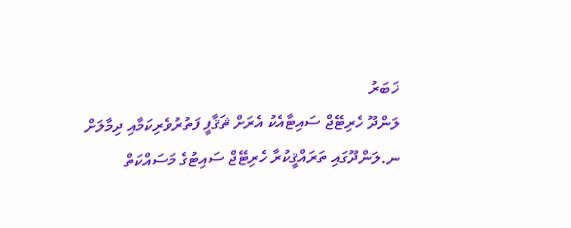ޚަބަރު
ލަންދޫ ހެރިޓޭޖް ސައިޓާއެކު އެރަށް ޘަޤާފީ ފަތުރުވެރިކަމާއި ދިމާލަށް
ނ.ލަންދޫގައި ތަރައްޤީކުރާ ހެރިޓޭޖް ސައިޓުގެ މަސައްކަތް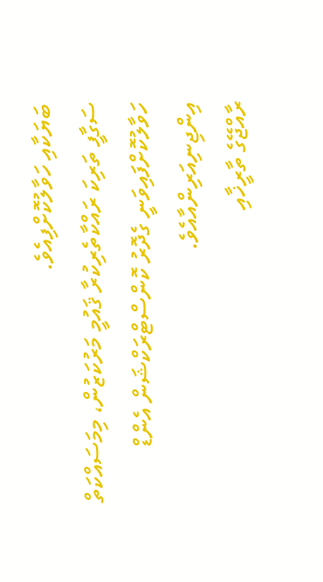ބަޔަކާއި ހަވާލުކޮށްފިއެވެ.
ސަގާފީ ތަރިކަ ރައްކާތެރިކުރާ ޤައުމީ މަރުކަޒުން، މިމަސައްކަތް ހަވާލުކޮށްފައިވަނީ ގެދޮރު ކޮންސްޓްރަކްޝަން އެންޑް އިންޖިނިއަރިންއާއެވެ.
ރާއްޖޭގެ ތާރީޚާއި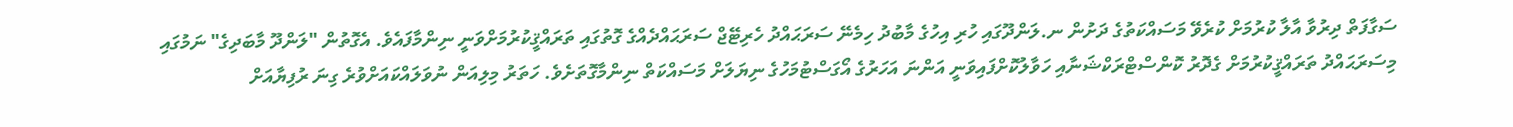ސަގާފަތް ދިރުވާ އާލާ ކުރުމަށް ކުރެވޭ މަސައްކަތުގެ ދަށުން ނ.ލަންދޫގައި ހުރި އިހުގެ މާބުދު ހިމެނޭ ސަރަޙައްދު ހެރިޓޭޖް ސަރަޙައްދެއްގެ ގޮތުގައި ތަރައްޤީކުރުމަށްވަނީ ނިންމާފައެވެ. އެގޮތުން "ލަންދޫ މާބަދިގެ" ނަމުގައި މިސަރަޙައްދު ތަރައްޤީކުރުމަށް ގެދޮރު ކޮންސްޓްރަކްޝަނާއި ހަވާލުކޮށްފައިވަނީ އަންނަ އަހަރުގެ އޯގަސްޓުމަހުގެ ނިޔަލަށް މަސައްކަތް ނިންމާގޮތަށެވެ. ހަތަރު މިލިއަން ނުވަލައްކައަށްވުރެ ގިނަ ރުފިޔާއަށް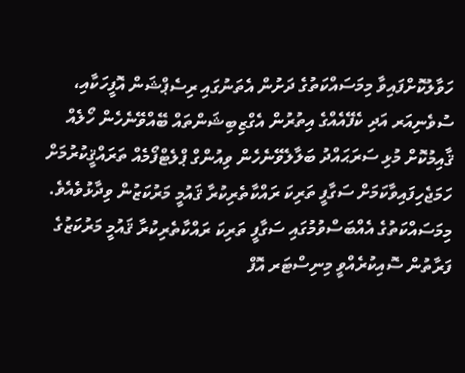ހަވާލުކޮށްފައިވާ މިމަސައްކަތުގެ ދަށުން އެތަނުގައި ރިސެޕްޝަން އޮފީހަކާއި، ސުވެނިއަރ އަދި ކެފޭއެއްގެ އިތުރުން އެގްޒިބިޝަންތައް ބޭއްވޭނެހެން ހޯލެއް ޤާއިމުކޮށް މުޅި ސަރަޙައްދު ބަލާލެވޭނެހެން ވިއުންގް ޕްލެޓްފޯމެއް ތަރައްޤީކުރުމަށް ހަމަޖެހިފައިވާކަމަށް ސަގާފީ ތަރިކަ ރައްކާތެރިކުރާ ޤައުމީ މަރުކަޒުން ވިދާޅުވެއެވެ.
މިމަސައްކަތުގެ އެއްބަސްވުމުގައި ސަގާފީ ތަރިކަ ރައްކާތެރިކުރާ ޤައުމީ މަރުކަޒުގެ ފަރާތުން ސޮއިކުރެއްވީ މިނިސްޓަރ އޮފް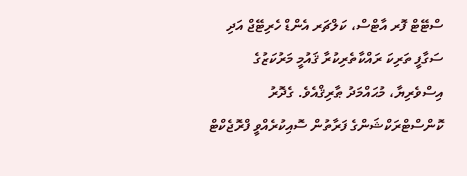ސްޓޭޓް ފޮރ އާޓްސް، ކަލްޗަރ އެންޑް ހެރިޓޭޖް އަދި ސަގާފީ ތަރިކަ ރައްކާތެރިކުރާ ޤައުމީ މަރުކަޒުގެ އިސްވެރިޔާ، މުޙައްމަދު ޠާރިޤްއެވެ. ގެދޮރު ކޮންސްޓްރަކްޝަންގެ ފަރާތުން ސޮއިކުރެއްވީ ފްރޮޖެކްޓް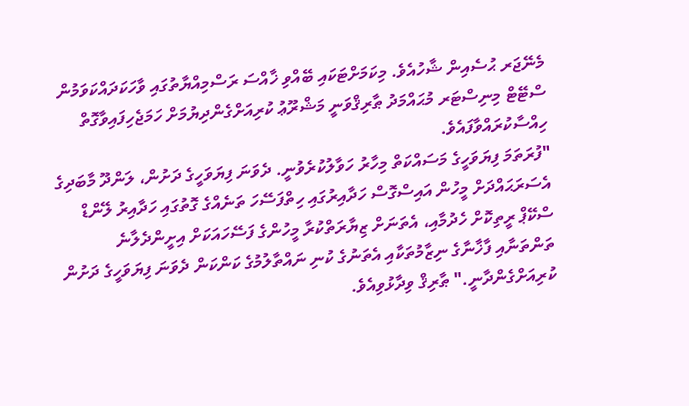މެނޭޖަރ ޙުސެއިން ޝާހުއެވެ. މިކަމަށްޓަކައި ބޭއްވި ޚާއްސަ ރަސްމިއްޔާތުގައި ވާހަކަދައްކަވަމުން ސްޓޭޓް މިނިސްޓަރ މުޙައްމަދު ޠާރިޤްވަނީ މަޝްރޫޢު ކުރިއަށްގެންދިޔުމަށް ހަމަޖެހިފައިވާގޮތް ހިއްސާކުރައްވާފައެވެ.
"ފުރަތަމަ ފިޔަވަހީގެ މަސައްކަތް މިހާރު ހަވާލުކުރެވުނީ. ދެވަނަ ފިޔަވަހީގެ ދަށުން، ލަންދޫ މާބަދިގެ އެސަރަޙައްދަށް މީހުން އައިސްގޮސް ހަދާއިރުގައި ހިތްފަސޭހަ ތަނެއްގެ ގޮތުގައި ހަދާއިރު ލޭންޑް ސްކޭޕް ރީތިކޮށް ހެދުމާއި، އެތަނަށް ޒިޔާރަތްކުރާ މީހުންގެ ފަސޭހައަކަށް އިށީންދެލާނެ ތަންތަނާއި ފާޚާނާގެ ނިޒާމުތަކާއި އެތަނުގެ ކުނި ނައްތާލުމުގެ ކަންކަން ދެވަނަ ފިޔަވަހީގެ ދަށުން ކުރިއަށްގެންދާނީ." ޠާރިޤް ވިދާޅުވިއެވެ.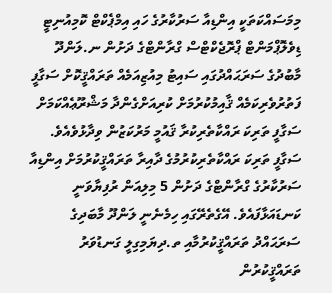މިމަސައްކަތަކީ އިންޑިއާ ސަރުކާރުގެ ހައި އިމްޕެކްޓް ކޮމިއުނިޓީ ޑިވެލޮޕްމަންޓް ޕްރޮޖެކްޓްސް ގްރާންޓްގެ ދަށުން ނ.ލަންދޫ މާބުދުގެ ސަރަޙައްދުގައި ސައިޓު މިއުޒިއަމެއް ތަރައްޤީކޮށް ސަގާފީ ފަތުރުވެރިކަމެއް ޤާއިމުކުރުމަށް ކުރިއަށްގެންދާ މަޝްރޫޢެއްކަމަށް ސަގާފީ ތަރިކަ ރައްކާތެރިކުރާ ޤައުމީ މަރުކަޒުން ވިދާޅުވެއެވެ. ސަގާފީ ތަރިކަ ރައްކާތެރިކުރުމުގެ ދާއިރާ ތަރައްޤީކުރުމަށް އިންޑިއާ ސަރުކާރުގެ ގްރާންޓްގެ ދަށުން 5 މިލިއަން ރުފިޔާވަނީ ކަނޑައަޅާފައެވެ. އޭގެތެރޭގައި ހިމެނެނީ ލަންދޫ މާބަދިގެ ސަރަޙައްދު ތަރައްޤީކުރުމާއި ތ.ދިޔަމިގިލީ ގަނޑުވަރު ތަރައްޤީކުރުން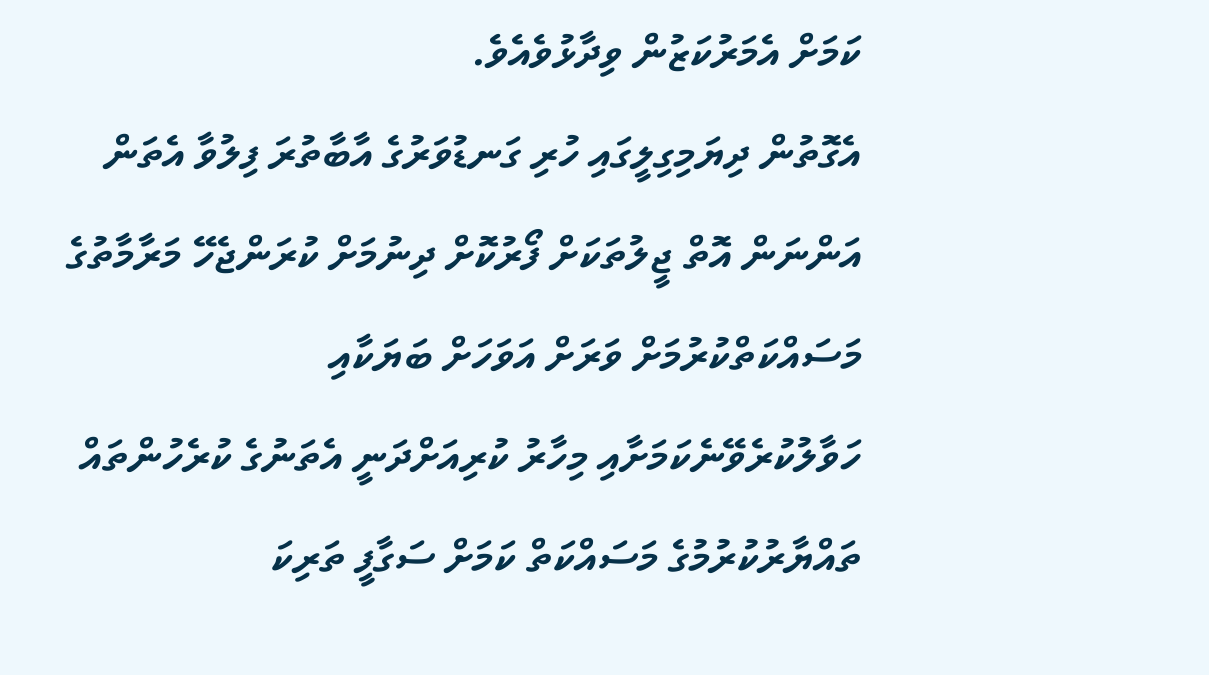ކަމަށް އެމަރުކަޒުން ވިދާޅުވެއެވެ.
އެގޮތުން ދިޔަމިގިލީގައި ހުރި ގަނޑުވަރުގެ އާބާތުރަ ފިލުވާ އެތަން އަންނަން އޮތް ޖީލުތަކަށް ފޯރުކޮށް ދިނުމަށް ކުރަންޖެހޭ މަރާމާތުގެ މަސައްކަތްކުރުމަށް ވަރަށް އަވަހަށް ބަޔަކާއި ހަވާލުކުރެވޭނެކަމަށާއި މިހާރު ކުރިއަށްދަނީ އެތަނުގެ ކުރެހުންތައް ތައްޔާރުކުރުމުގެ މަސައްކަތް ކަމަށް ސަގާފީ ތަރިކަ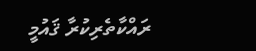ރައްކާތެރިކުރާ ޤައުމީ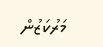މަރުކަޒުން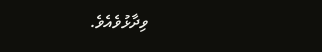ވިދާޅުވެއެވެ.